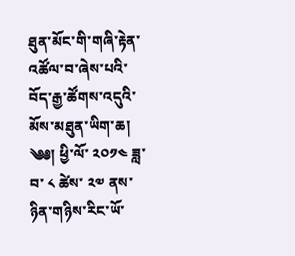ཐུན་མོང་གི་གཞི་རྟེན་འཚོལ་བ་ཞེས་པའི་བོད་རྒྱ་ཚོགས་འདུའི་མོས་མཐུན་ཡིག་ཆ།
༄༅། ཕྱི་ལོ་ ༢༠༡༤ ཟླ་བ་ ༨ ཚེས་ ༢༧ ནས་ཉིན་གཉིས་རིང་ཡོ་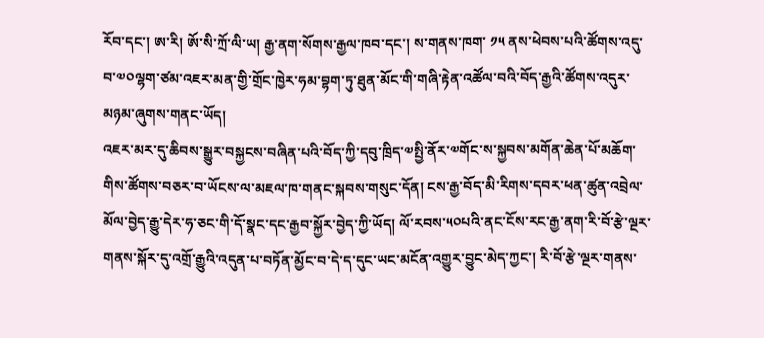རོབ་དང་། ཨ་རི། ཨོ་སི་ཀྲོ་ལི་ཡ། རྒྱ་ནག་སོགས་རྒྱལ་ཁབ་དང་། ས་གནས་ཁག་ ༡༥ ནས་ཕེབས་པའི་ཚོགས་འདུ་བ་༧༠ལྷག་ཙམ་འཇར་མན་གྱི་གྲོང་ཁྱེར་ཧམ་བྷག་ཏུ་ཐུན་མོང་གི་གཞི་རྟེན་འཚོལ་བའི་བོད་རྒྱའི་ཚོགས་འདུར་མཉམ་ཞུགས་གནང་ཡོད།
འཇར་མར་དུ་ཆིབས་སྒྱུར་བསྐྱངས་བཞིན་པའི་བོད་ཀྱི་དབུ་ཁྲིད་༧སྤྱི་ནོར་༧གོང་ས་སྐྱབས་མགོན་ཆེན་པོ་མཆོག་གིས་ཚོགས་བཅར་བ་ཡོངས་ལ་མཇལ་ཁ་གནང་སྐབས་གསུང་དོན། ངས་རྒྱ་བོད་མི་རིགས་དབར་ཕན་ཚུན་འབྲེལ་མོལ་བྱེད་རྒྱུ་དེར་ཧ་ཅང་གི་དོ་སྣང་དང་རྒྱབ་སྐྱོར་བྱེད་ཀྱི་ཡོད། ལོ་རབས་༥༠པའི་ནང་ངོས་རང་རྒྱ་ནག་རི་བོ་རྩེ་ལྔར་གནས་སྐོར་དུ་འགྲོ་རྒྱུའི་འདུན་པ་བཏོན་མྱོང་བ་དེ་ད་དུང་ཡང་མངོན་འགྱུར་བྱུང་མེད་ཀྱང་། རི་བོ་རྩེ་ལྔར་གནས་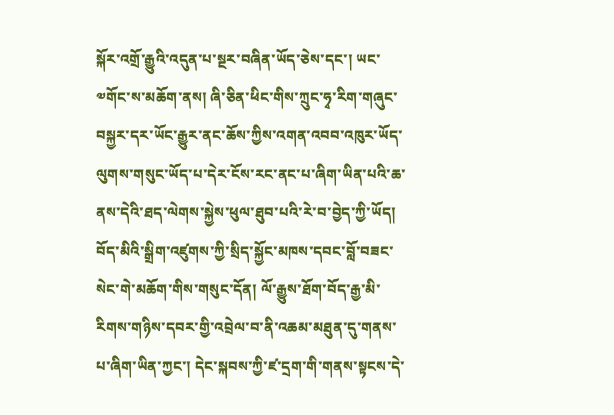སྐོར་འགྲོ་རྒྱུའི་འདུན་པ་སྔར་བཞིན་ཡོད་ཅེས་དང་། ཡང་༧གོང་ས་མཆོག་ནས། ཞི་ཅིན་ཕིང་གིས་ཀྲུང་ཧྭ་རིག་གཞུང་བསྐྱར་དར་ཡོང་རྒྱུར་ནང་ཆོས་ཀྱིས་འགན་འབབ་འཁུར་ཡོད་ལུགས་གསུང་ཡོད་པ་དེར་ངོས་རང་ནང་པ་ཞིག་ཡིན་པའི་ཆ་ནས་དེའི་ཐད་ལེགས་སྐྱེས་ཕུལ་ཐུབ་པའི་རེ་བ་བྱེད་ཀྱི་ཡོད།
བོད་མིའི་སྒྲིག་འཛུགས་ཀྱི་སྲིད་སྐྱོང་མཁས་དབང་བློ་བཟང་སེང་གེ་མཆོག་གིས་གསུང་དོན། ལོ་རྒྱུས་ཐོག་བོད་རྒྱ་མི་རིགས་གཉིས་དབར་གྱི་འབྲེལ་བ་ནི་འཆམ་མཐུན་དུ་གནས་པ་ཞིག་ཡིན་ཀྱང་། དེང་སྐབས་ཀྱི་ཛ་དྲག་གི་གནས་སྟངས་དེ་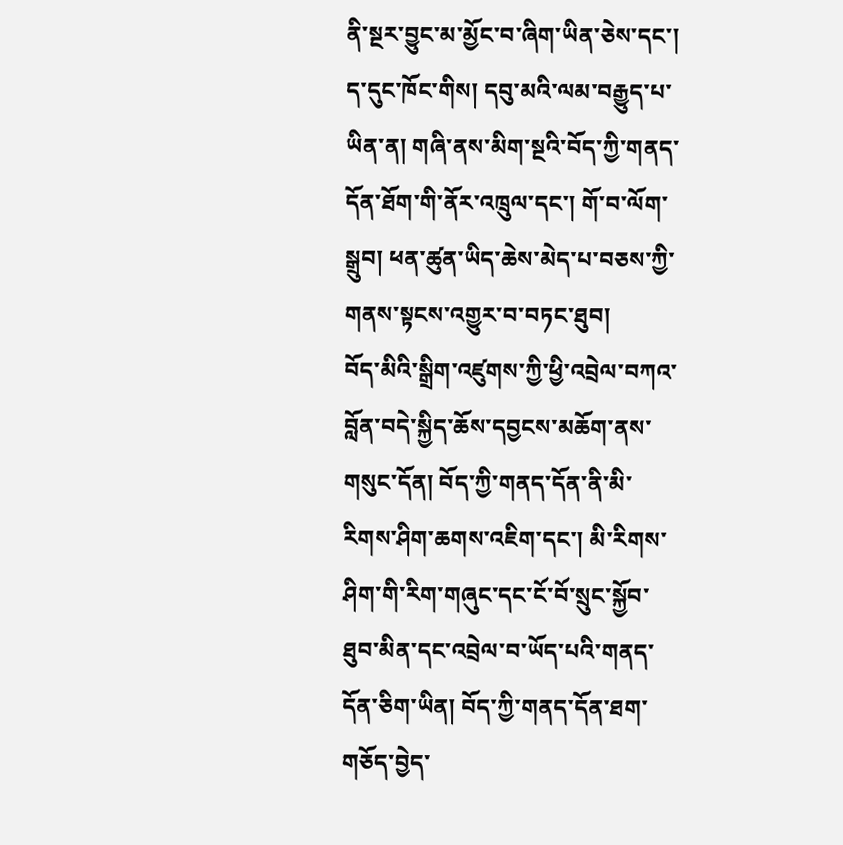ནི་སྔར་བྱུང་མ་མྱོང་བ་ཞིག་ཡིན་ཅེས་དང་། ད་དུང་ཁོང་གིས། དབུ་མའི་ལམ་བརྒྱུད་པ་ཡིན་ན། གཞི་ནས་མིག་སྔའི་བོད་ཀྱི་གནད་དོན་ཐོག་གི་ནོར་འཁྲུལ་དང་། གོ་བ་ལོག་སྒྲུབ། ཕན་ཚུན་ཡིད་ཆེས་མེད་པ་བཅས་ཀྱི་གནས་སྟངས་འགྱུར་བ་བཏང་ཐུབ།
བོད་མིའི་སྒྲིག་འཛུགས་ཀྱི་ཕྱི་འབྲེལ་བཀའ་བློན་བདེ་སྐྱིད་ཆོས་དབྱངས་མཆོག་ནས་གསུང་དོན། བོད་ཀྱི་གནད་དོན་ནི་མི་རིགས་ཤིག་ཆགས་འཇིག་དང་། མི་རིགས་ཤིག་གི་རིག་གཞུང་དང་ངོ་བོ་སྲུང་སྐྱོབ་ཐུབ་མིན་དང་འབྲེལ་བ་ཡོད་པའི་གནད་དོན་ཅིག་ཡིན། བོད་ཀྱི་གནད་དོན་ཐག་གཅོད་བྱེད་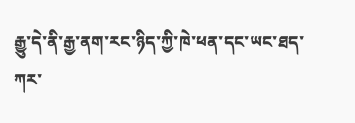རྒྱུ་དེ་ནི་རྒྱ་ནག་རང་ཉིད་ཀྱི་ཁེ་ཕན་དང་ཡང་ཐད་ཀར་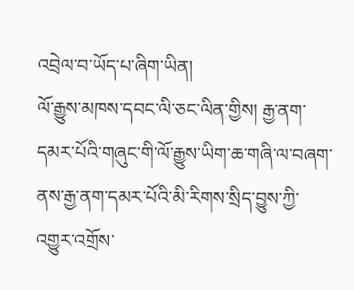འབྲེལ་བ་ཡོད་པ་ཞིག་ཡིན།
ལོ་རྒྱུས་མཁས་དབང་ལི་ཅང་ལིན་གྱིས། རྒྱ་ནག་དམར་པོའི་གཞུང་གི་ལོ་རྒྱུས་ཡིག་ཆ་གཞི་ལ་བཞག་ནས་རྒྱ་ནག་དམར་པོའི་མི་རིགས་སྲིད་བྱུས་ཀྱི་འགྱུར་འགྲོས་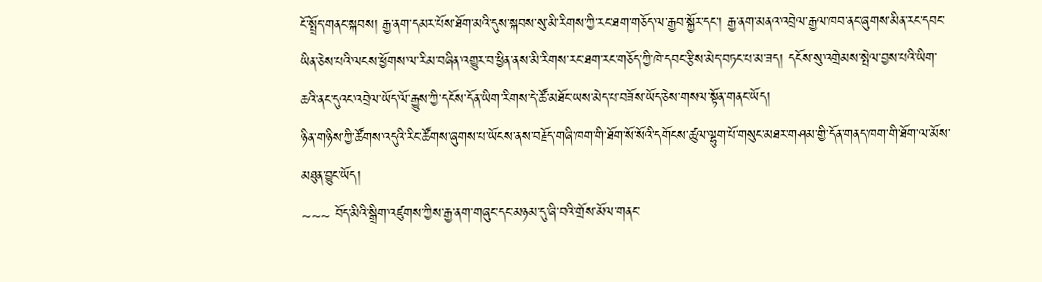ངོ་སྤྲོད་གནང་སྐབས། རྒྱ་ནག་དམར་པོས་ཐོག་མའི་དུས་སྐབས་སུ་མི་རིགས་ཀྱི་རང་ཐག་གཅོད་ལ་རྒྱབ་སྐྱོར་དང་། རྒྱ་ནག་མནའ་འབྲེལ་རྒྱལ་ཁབ་ནང་ཞུགས་མིན་རང་དབང་ཡིན་ཅེས་པའི་ལངས་ཕྱོགས་ལ་རིམ་བཞིན་འགྱུར་བ་ཕྱིན་ནས་མི་རིགས་རང་ཐག་རང་གཅོད་ཀྱི་ཁེ་དབང་རྩིས་མེད་བཏང་པ་མ་ཟད། དངོས་སུ་འགྲེམས་སྤེལ་བྱས་པའི་ཡིག་ཆའི་ནང་དུའང་འབྲེལ་ཡོད་ལོ་རྒྱུས་ཀྱི་དངོས་དོན་ཡིག་རིགས་དེ་ཚོ་མཐོང་ཡས་མེད་པ་བཟོས་ཡོད་ཅེས་གསལ་སྟོན་གནང་ཡོད།
ཉིན་གཉིས་ཀྱི་ཚོགས་འདུའི་རིང་ཚོགས་ཞུགས་པ་ཡོངས་ནས་བརྗོད་གཞི་ཁག་གི་ཐོག་སོ་སོའི་དགོངས་ཚུལ་ལྷུག་པོ་གསུང་མཐར་གཤམ་གྱི་དོན་གནད་ཁག་གི་ཐོག་ལ་མོས་མཐུན་བྱུང་ཡོད།
~~~ བོད་མིའི་སྒྲིག་འཛུགས་ཀྱིས་རྒྱ་ནག་གཞུང་དང་མཉམ་དུ་ཞི་བའི་གྲོས་མོལ་གནང་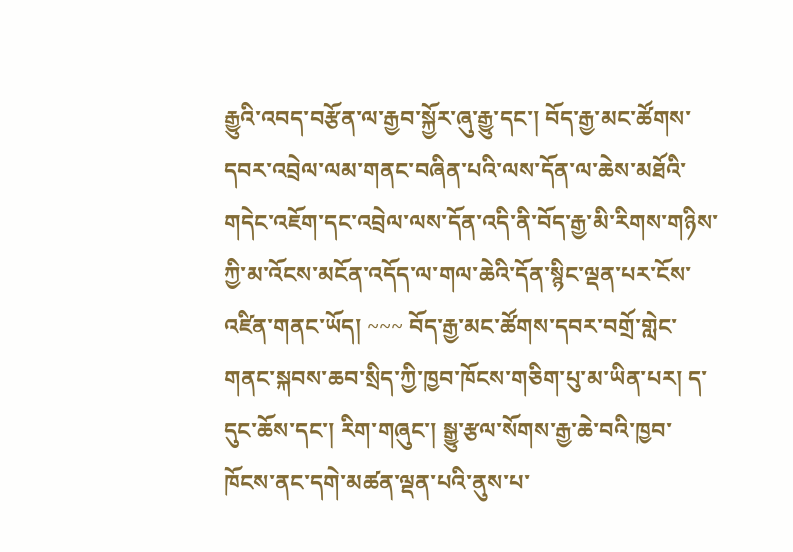རྒྱུའི་འབད་བརྩོན་ལ་རྒྱབ་སྐྱོར་ཞུ་རྒྱུ་དང་། བོད་རྒྱ་མང་ཚོགས་དབར་འབྲེལ་ལམ་གནང་བཞིན་པའི་ལས་དོན་ལ་ཆེས་མཐོའི་གདེང་འཇོག་དང་འབྲེལ་ལས་དོན་འདི་ནི་བོད་རྒྱ་མི་རིགས་གཉིས་ཀྱི་མ་འོངས་མངོན་འདོད་ལ་གལ་ཆེའི་དོན་སྙིང་ལྡན་པར་ངོས་འཛིན་གནང་ཡོད། ~~~ བོད་རྒྱ་མང་ཚོགས་དབར་བགྲོ་གླེང་གནང་སྐབས་ཆབ་སྲིད་ཀྱི་ཁྱབ་ཁོངས་གཅིག་པུ་མ་ཡིན་པར། ད་དུང་ཆོས་དང་། རིག་གཞུང་། སྒྱུ་རྩལ་སོགས་རྒྱ་ཆེ་བའི་ཁྱབ་ཁོངས་ནང་དགེ་མཚན་ལྡན་པའི་ནུས་པ་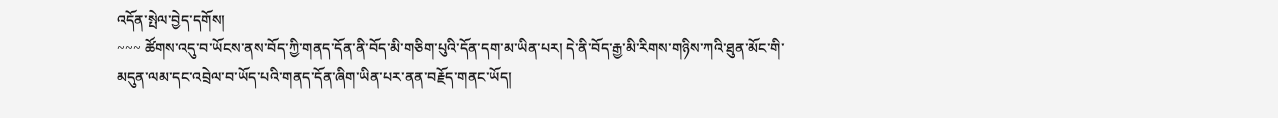འདོན་སྤེལ་བྱེད་དགོས།
~~~ ཚོགས་འདུ་བ་ཡོངས་ནས་བོད་ཀྱི་གནད་དོན་ནི་བོད་མི་གཅིག་པུའི་དོན་དག་མ་ཡིན་པར། དེ་ནི་བོད་རྒྱ་མི་རིགས་གཉིས་ཀའི་ཐུན་མོང་གི་མདུན་ལམ་དང་འབྲེལ་བ་ཡོད་པའི་གནད་དོན་ཞིག་ཡིན་པར་ནན་བརྗོད་གནང་ཡོད།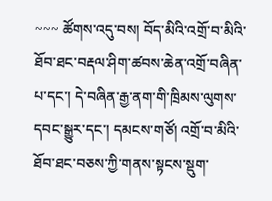~~~ ཚོགས་འདུ་བས། བོད་མིའི་འགྲོ་བ་མིའི་ཐོབ་ཐང་བརྡལ་ཤིག་ཚབས་ཆེན་འགྲོ་བཞིན་པ་དང་། དེ་བཞིན་རྒྱ་ནག་གི་ཁྲིམས་ལུགས་དབང་སྒྱུར་དང་། དམངས་གཙོ། འགྲོ་བ་མིའི་ཐོབ་ཐང་བཅས་ཀྱི་གནས་སྟངས་སྡུག་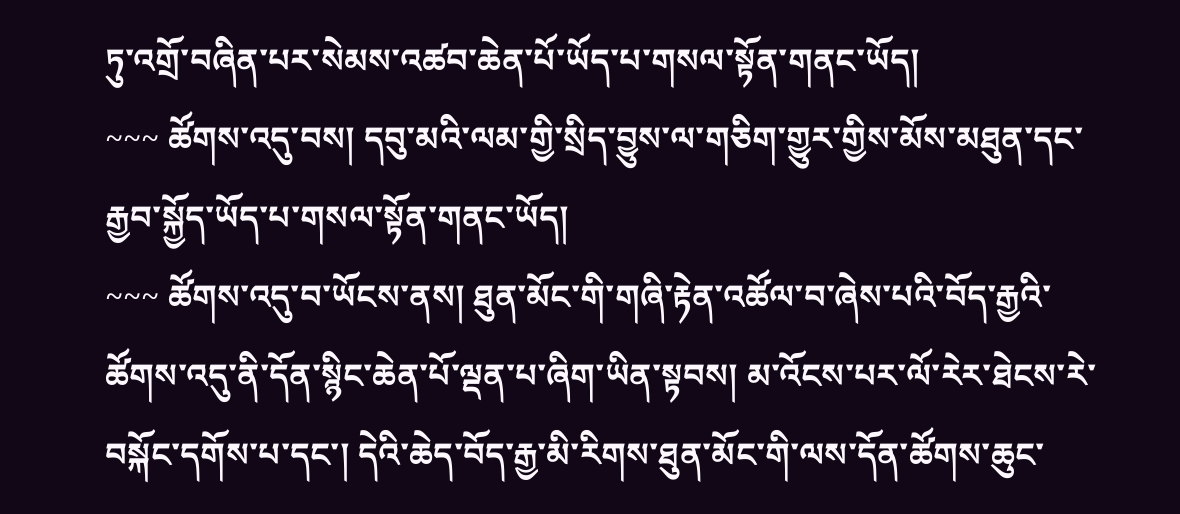ཏུ་འགྲོ་བཞིན་པར་སེམས་འཚབ་ཆེན་པོ་ཡོད་པ་གསལ་སྟོན་གནང་ཡོད།
~~~ ཚོགས་འདུ་བས། དབུ་མའི་ལམ་གྱི་སྲིད་བྱུས་ལ་གཅིག་གྱུར་གྱིས་མོས་མཐུན་དང་རྒྱབ་སྐྱོད་ཡོད་པ་གསལ་སྟོན་གནང་ཡོད།
~~~ ཚོགས་འདུ་བ་ཡོངས་ནས། ཐུན་མོང་གི་གཞི་རྟེན་འཚོལ་བ་ཞེས་པའི་བོད་རྒྱའི་ཚོགས་འདུ་ནི་དོན་སྙིང་ཆེན་པོ་ལྡན་པ་ཞིག་ཡིན་སྟབས། མ་འོངས་པར་ལོ་རེར་ཐེངས་རེ་བསྐོང་དགོས་པ་དང་། དེའི་ཆེད་བོད་རྒྱ་མི་རིགས་ཐུན་མོང་གི་ལས་དོན་ཚོགས་ཆུང་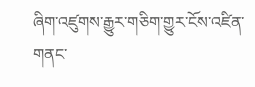ཞིག་འཛུགས་རྒྱུར་གཅིག་གྱུར་ངོས་འཛིན་གནང་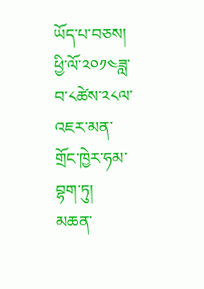ཡོད་པ་བཅས། ཕྱི་ལོ་༢༠༡༤ཟླ་བ་༨ཚེས་༢༨ལ་འཇར་མན་གྲོང་ཁྱེར་ཧམ་བྷག་ཏུ།
མཆན་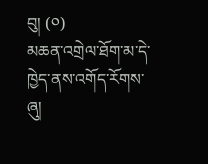བུ། (༠)
མཆན་འགྲེལ་ཐོག་མ་དེ་ཁྱེད་ནས་འགོད་རོགས་ཞུ།